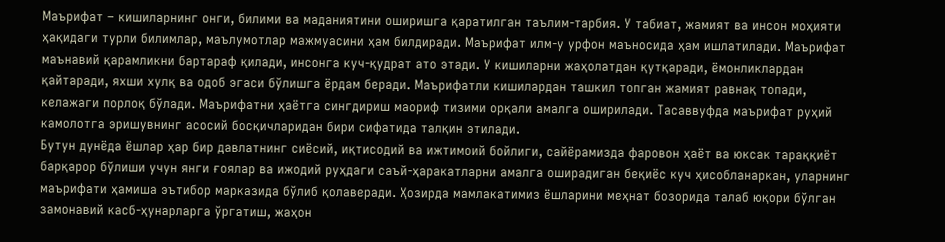Маърифат – кишиларнинг онги, билими ва маданиятини оширишга қаратилган таълим-тарбия. У табиат, жамият ва инсон моҳияти ҳақидаги турли билимлар, маълумотлар мажмуасини ҳам билдиради. Маърифат илм-у урфон маъносида ҳам ишлатилади. Маърифат маънавий қарамликни бартараф қилади, инсонга куч-қудрат ато этади. У кишиларни жаҳолатдан қутқаради, ёмонликлардан қайтаради, яхши хулқ ва одоб эгаси бўлишга ёрдам беради. Маърифатли кишилардан ташкил топган жамият равнақ топади, келажаги порлоқ бўлади. Маърифатни ҳаётга сингдириш маориф тизими орқали амалга оширилади. Тасаввуфда маърифат руҳий камолотга эришувнинг асосий босқичларидан бири сифатида талқин этилади.
Бутун дунёда ёшлар ҳар бир давлатнинг сиёсий, иқтисодий ва ижтимоий бойлиги, сайёрамизда фаровон ҳаёт ва юксак тараққиёт барқарор бўлиши учун янги ғоялар ва ижодий руҳдаги саъй-ҳаракатларни амалга оширадиган беқиёс куч ҳисобланаркан, уларнинг маърифати ҳамиша эътибор марказида бўлиб қолаверади. Ҳозирда мамлакатимиз ёшларини меҳнат бозорида талаб юқори бўлган замонавий касб-ҳунарларга ўргатиш, жаҳон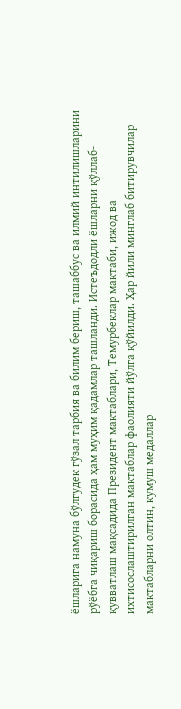ёшларига намуна бўлгудек гўзал тарбия ва билим бериш, ташаббус ва илмий интилишларини рўёбга чиқариш борасида ҳам муҳим қадамлар ташланди. Истеъдодли ёшларни қўллаб-қувватлаш мақсадида Президент мактаблари, Темурбеклар мактаби, ижод ва ихтисослаштирилган мактаблар фаолияти йўлга қўйилди. Ҳар йили минглаб битирувчилар мактабларни олтин, кумуш медаллар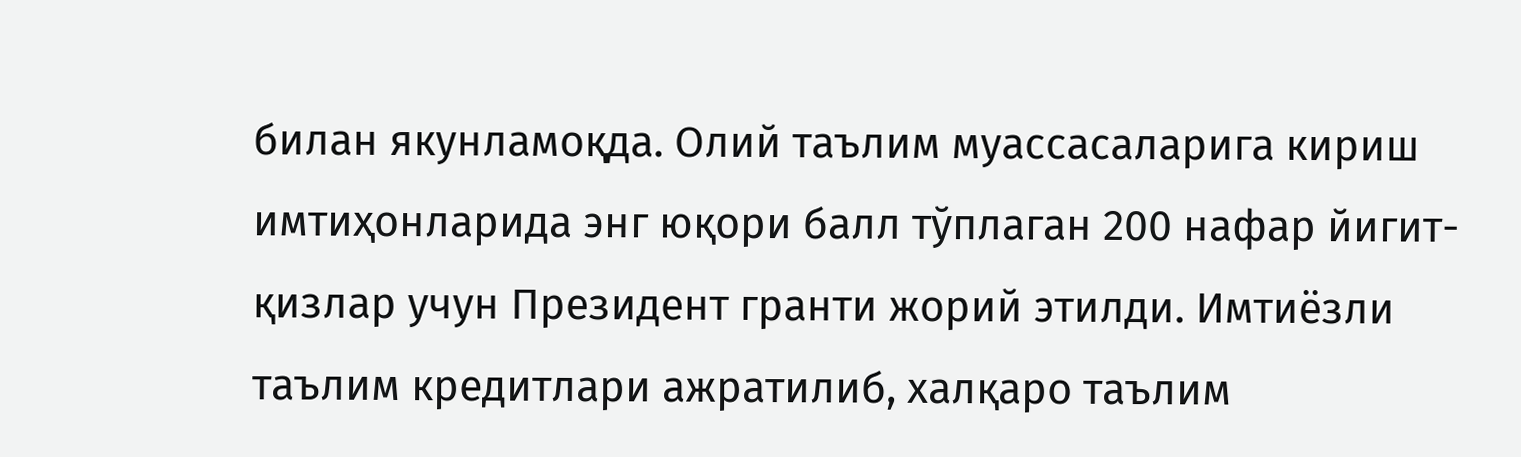билан якунламоқда. Олий таълим муассасаларига кириш имтиҳонларида энг юқори балл тўплаган 200 нафар йигит-қизлар учун Президент гранти жорий этилди. Имтиёзли таълим кредитлари ажратилиб, халқаро таълим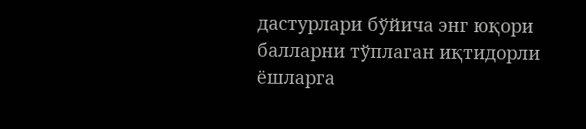дастурлари бўйича энг юқори балларни тўплаган иқтидорли ёшларга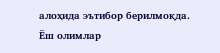алоҳида эътибор берилмоқда. Ёш олимлар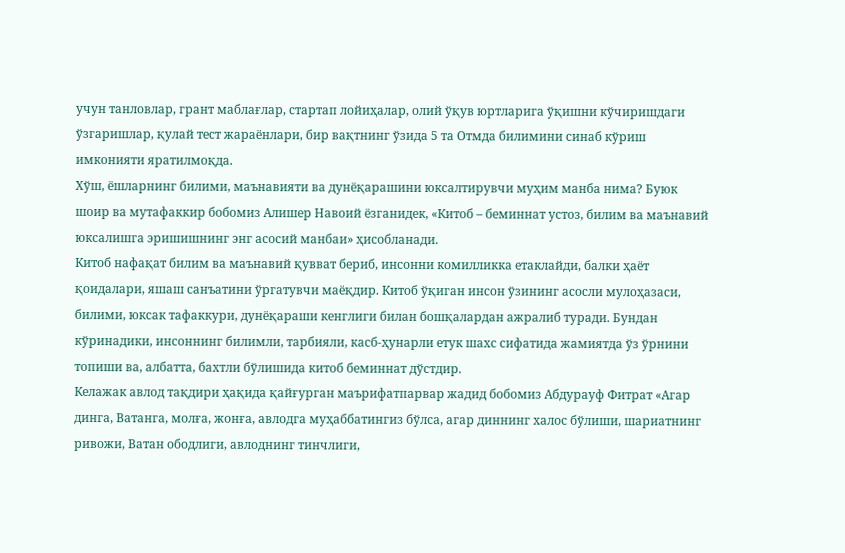учун танловлар, грант маблағлар, стартап лойиҳалар, олий ўқув юртларига ўқишни кўчиришдаги ўзгаришлар, қулай тест жараёнлари, бир вақтнинг ўзида 5 та Отмда билимини синаб кўриш имконияти яратилмоқда.
Хўш, ёшларнинг билими, маънавияти ва дунёқарашини юксалтирувчи муҳим манба нима? Буюк шоир ва мутафаккир бобомиз Алишер Навоий ёзганидек, «Китоб – беминнат устоз, билим ва маънавий юксалишга эришишнинг энг асосий манбаи» ҳисобланади.
Китоб нафақат билим ва маънавий қувват бериб, инсонни комилликка етаклайди, балки ҳаёт қоидалари, яшаш санъатини ўргатувчи маёқдир. Китоб ўқиган инсон ўзининг асосли мулоҳазаси, билими, юксак тафаккури, дунёқараши кенглиги билан бошқалардан ажралиб туради. Бундан кўринадики, инсоннинг билимли, тарбияли, касб-ҳунарли етук шахс сифатида жамиятда ўз ўрнини топиши ва, албатта, бахтли бўлишида китоб беминнат дўстдир.
Келажак авлод тақдири ҳақида қайғурган маърифатпарвар жадид бобомиз Абдурауф Фитрат «Агар динга, Ватанга, молға, жонға, авлодга муҳаббатингиз бўлса, агар диннинг халос бўлиши, шариатнинг ривожи, Ватан ободлиги, авлоднинг тинчлиги,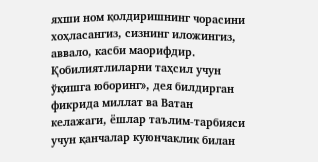яхши ном қолдиришнинг чорасини хоҳласангиз, сизнинг иложингиз, аввало, касби маорифдир. Қобилиятлиларни таҳсил учун ўқишга юборинг», дея билдирган фикрида миллат ва Ватан келажаги, ёшлар таълим-тарбияси учун қанчалар куюнчаклик билан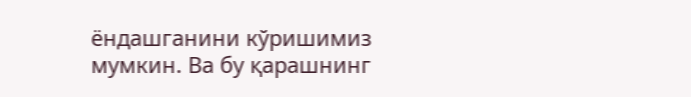ёндашганини кўришимиз мумкин. Ва бу қарашнинг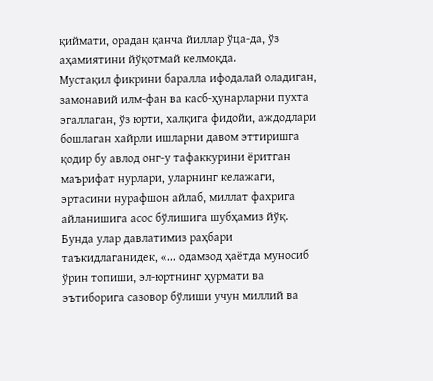қиймати, орадан қанча йиллар ўца-да, ўз аҳамиятини йўқотмай келмоқда.
Мустақил фикрини баралла ифодалай оладиган, замонавий илм-фан ва касб-ҳунарларни пухта эгаллаган, ўз юрти, халқига фидойи, аждодлари бошлаган хайрли ишларни давом эттиришга қодир бу авлод онг-у тафаккурини ёритган маърифат нурлари, уларнинг келажаги, эртасини нурафшон айлаб, миллат фахрига айланишига асос бўлишига шубҳамиз йўқ. Бунда улар давлатимиз раҳбари таъкидлаганидек, «... одамзод ҳаётда муносиб ўрин топиши, эл-юртнинг ҳурмати ва эътиборига сазовор бўлиши учун миллий ва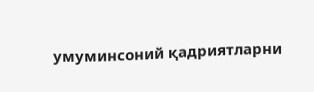умуминсоний қадриятларни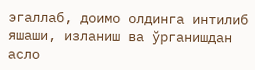эгаллаб, доимо олдинга интилиб яшаши, изланиш ва ўрганишдан асло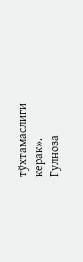тўхтамаслиги керак».
Гулноза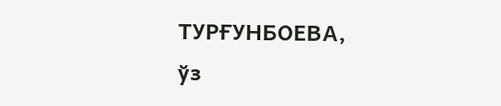ТУРҒУНБОЕВА,
ўз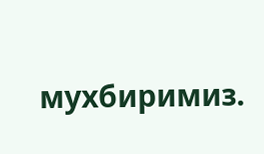мухбиримиз.